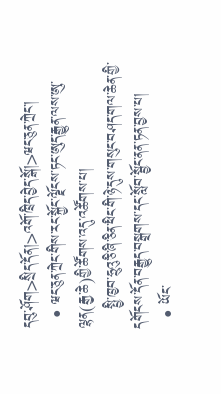དབུ་ཤོག>སྲིད་དོན།>འགོ་ཁྲིད་བྱེད་སྒོ།>ཝང་ཅུན་ཀྲེང་།
  • ཝང་ཅུན་ཀྲེང་གིས་རང་སྐྱོང་ལྗོངས་ཏང་ཨུད་རྒྱུན་ལས་ཨུ་ལྷན(རྒྱ་ཆེ)གྱི་ཚོགས་འདུ་འཚོགས་པ།
    སྤྱི་ཁྱབ་ཧྲུའུ་ཅི་ཞི་ཅིན་ཕིང་གི་ཉེ་དུས་གསུང་བཤད་གལ་ཆེན་གྱི་དགོངས་དོན་བརྒྱུད་བསྒྲགས་དང་སློབ་སྦྱོང་ནན་ཏན་བྱས་པ།
  • ཡོང་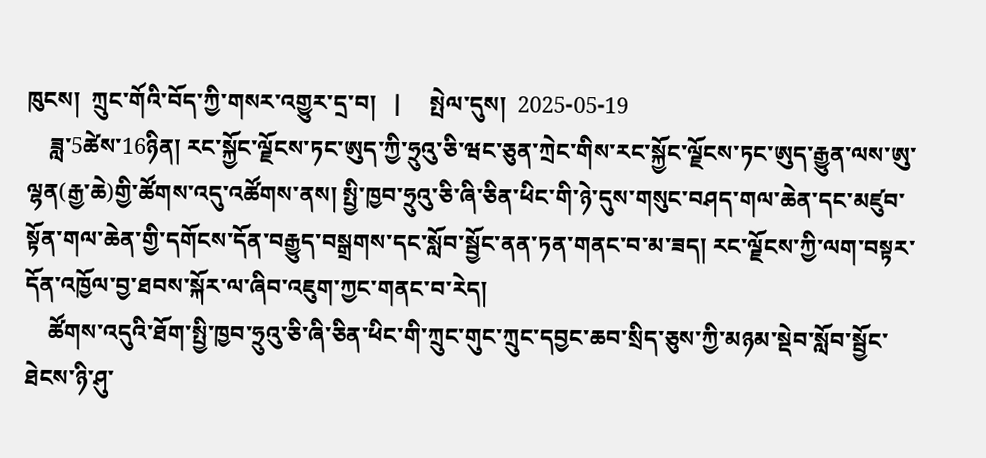ཁུངས།  ཀྲུང་གོའི་བོད་ཀྱི་གསར་འགྱུར་དྲ་བ།   |     སྤེལ་དུས།  2025-05-19
    ཟླ་5ཚེས་16ཉིན། རང་སྐྱོང་ལྗོངས་ཏང་ཨུད་ཀྱི་ཧྲུའུ་ཅི་ཝང་ཅུན་ཀྲེང་གིས་རང་སྐྱོང་ལྗོངས་ཏང་ཨུད་རྒྱུན་ལས་ཨུ་ལྷན(རྒྱ་ཆེ)གྱི་ཚོགས་འདུ་འཚོགས་ནས། སྤྱི་ཁྱབ་ཧྲུའུ་ཅི་ཞི་ཅིན་ཕིང་གི་ཉེ་དུས་གསུང་བཤད་གལ་ཆེན་དང་མཛུབ་སྟོན་གལ་ཆེན་གྱི་དགོངས་དོན་བརྒྱུད་བསྒྲགས་དང་སློབ་སྦྱོང་ནན་ཏན་གནང་བ་མ་ཟད། རང་ལྗོངས་ཀྱི་ལག་བསྟར་དོན་འཁྱོལ་བྱ་ཐབས་སྐོར་ལ་ཞིབ་འཇུག་ཀྱང་གནང་བ་རེད།
    ཚོགས་འདུའི་ཐོག་སྤྱི་ཁྱབ་ཧྲུའུ་ཅི་ཞི་ཅིན་ཕིང་གི་ཀྲུང་གུང་ཀྲུང་དབྱང་ཆབ་སྲིད་ཅུས་ཀྱི་མཉམ་སྡེབ་སློབ་སྦྱོང་ཐེངས་ཉི་ཤུ་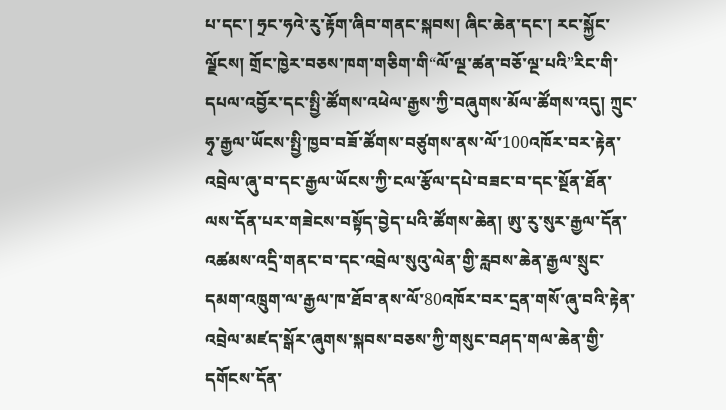པ་དང་། ཧྲང་ཧའེ་རུ་རྟོག་ཞིབ་གནང་སྐབས། ཞིང་ཆེན་དང་། རང་སྐྱོང་ལྗོངས། གྲོང་ཁྱེར་བཅས་ཁག་གཅིག་གི“ལོ་ལྔ་ཚན་བཅོ་ལྔ་པའི”རིང་གི་དཔལ་འབྱོར་དང་སྤྱི་ཚོགས་འཕེལ་རྒྱས་ཀྱི་བཞུགས་མོལ་ཚོགས་འདུ། ཀྲུང་ཧྭ་རྒྱལ་ཡོངས་སྤྱི་ཁྱབ་བཟོ་ཚོགས་བཙུགས་ནས་ལོ་100འཁོར་བར་རྟེན་འབྲེལ་ཞུ་བ་དང་རྒྱལ་ཡོངས་ཀྱི་ངལ་རྩོལ་དཔེ་བཟང་བ་དང་སྔོན་ཐོན་ལས་དོན་པར་གཟེངས་བསྟོད་བྱེད་པའི་ཚོགས་ཆེན། ཨུ་རུ་སུར་རྒྱལ་དོན་འཚམས་འདྲི་གནང་བ་དང་འབྲེལ་སུའུ་ལེན་གྱི་རླབས་ཆེན་རྒྱལ་སྲུང་དམག་འཁྲུག་ལ་རྒྱལ་ཁ་ཐོབ་ནས་ལོ་80འཁོར་བར་དྲན་གསོ་ཞུ་བའི་རྟེན་འབྲེལ་མཛད་སྒོར་ཞུགས་སྐབས་བཅས་ཀྱི་གསུང་བཤད་གལ་ཆེན་གྱི་དགོངས་དོན་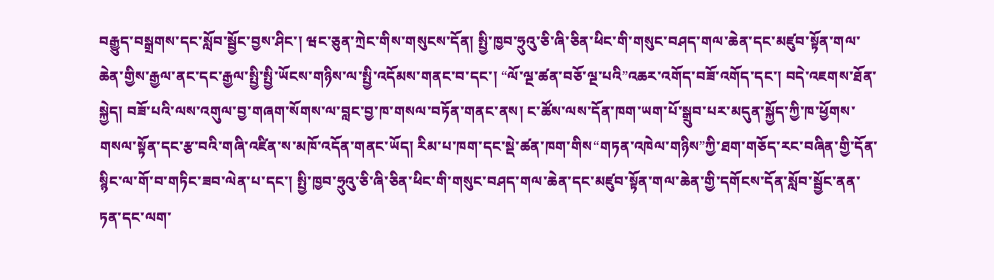བརྒྱུད་བསྒྲགས་དང་སློབ་སྦྱོང་བྱས་ཤིང་། ཝང་ཅུན་ཀྲེང་གིས་གསུངས་དོན། སྤྱི་ཁྱབ་ཧྲུའུ་ཅི་ཞི་ཅིན་ཕིང་གི་གསུང་བཤད་གལ་ཆེན་དང་མཛུབ་སྟོན་གལ་ཆེན་གྱིས་རྒྱལ་ནང་དང་རྒྱལ་སྤྱི་སྤྱི་ཡོངས་གཉིས་ལ་སྤྱི་འདོམས་གནང་བ་དང་། “ལོ་ལྔ་ཚན་བཅོ་ལྔ་པའི”འཆར་འགོད་བཟོ་འགོད་དང་། བདེ་འཇགས་ཐོན་སྐྱེད། བཟོ་པའི་ལས་འགུལ་བྱ་གཞག་སོགས་ལ་བླང་བྱ་ཁ་གསལ་བཏོན་གནང་ནས། ང་ཚོས་ལས་དོན་ཁག་ཡག་པོ་སྒྲུབ་པར་མདུན་སྐྱོད་ཀྱི་ཁ་ཕྱོགས་གསལ་སྟོན་དང་རྩ་བའི་གཞི་འཛིན་ས་མཁོ་འདོན་གནང་ཡོད། རིམ་པ་ཁག་དང་སྡེ་ཚན་ཁག་གིས“གཏན་འཁེལ་གཉིས”ཀྱི་ཐག་གཅོད་རང་བཞིན་གྱི་དོན་སྙིང་ལ་གོ་བ་གཏིང་ཟབ་ལེན་པ་དང་། སྤྱི་ཁྱབ་ཧྲུའུ་ཅི་ཞི་ཅིན་ཕིང་གི་གསུང་བཤད་གལ་ཆེན་དང་མཛུབ་སྟོན་གལ་ཆེན་གྱི་དགོངས་དོན་སློབ་སྦྱོང་ནན་ཏན་དང་ལག་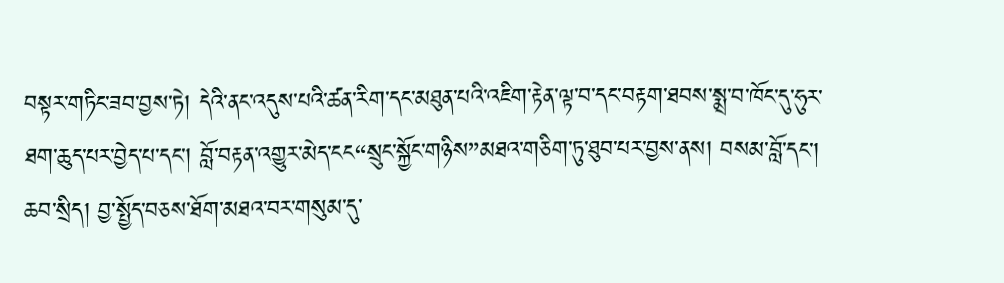བསྟར་གཏིང་ཟབ་བྱས་ཏེ། དེའི་ནང་འདུས་པའི་ཚན་རིག་དང་མཐུན་པའི་འཇིག་རྟེན་ལྟ་བ་དང་བརྟག་ཐབས་སྨྲ་བ་ཁོང་དུ་ཧུར་ཐག་ཆུད་པར་བྱེད་པ་དང་། བློ་བརྟན་འགྱུར་མེད་ངང“སྲུང་སྐྱོང་གཉིས”མཐའ་གཅིག་ཏུ་ཐུབ་པར་བྱས་ནས། བསམ་བློ་དང་། ཆབ་སྲིད། བྱ་སྤྱོད་བཅས་ཐོག་མཐའ་བར་གསུམ་དུ་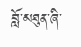བློ་མཐུན་ཞི་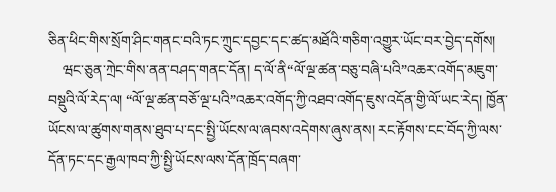ཅིན་ཕིང་གིས་སྲོག་ཤིང་གནང་བའི་ཏང་ཀྲུང་དབྱང་དང་ཚད་མཐོའི་གཅིག་འགྱུར་ཡོང་བར་བྱེད་དགོས།
    ཝང་ཅུན་ཀྲེང་གིས་ནན་བཤད་གནང་དོན། ད་ལོ་ནི“ལོ་ལྔ་ཚན་བཅུ་བཞི་པའི”འཆར་འགོད་མཇུག་བསྡུའི་ལོ་རེད་ལ། “ལོ་ལྔ་ཚན་བཅོ་ལྔ་པའི”འཆར་འགོད་ཀྱི་འཐབ་འགོད་ཇུས་འདོན་གྱི་ལོ་ཡང་རེད། ཁྱོན་ཡོངས་ལ་ཚུགས་གནས་ཐུབ་པ་དང་སྤྱི་ཡོངས་ལ་ཞབས་འདེགས་ཞུས་ནས། རང་རྟོགས་ངང་བོད་ཀྱི་ལས་དོན་ཏང་དང་རྒྱལ་ཁབ་ཀྱི་སྤྱི་ཡོངས་ལས་དོན་ཁྲོད་བཞག་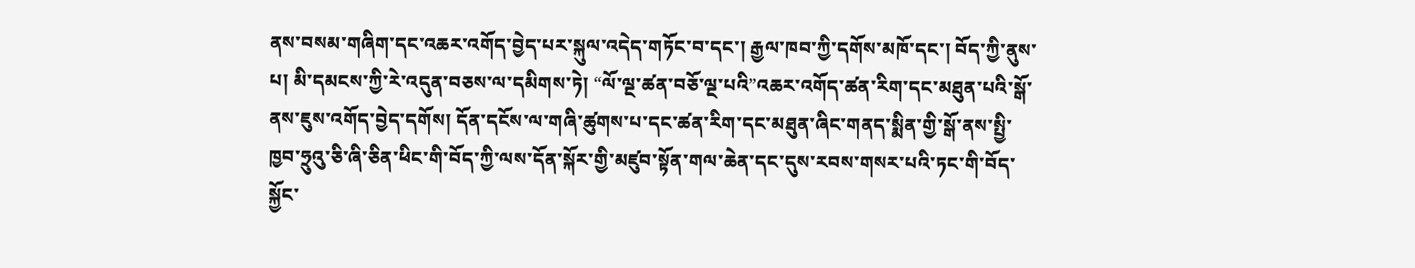ནས་བསམ་གཞིག་དང་འཆར་འགོད་བྱེད་པར་སྐུལ་འདེད་གཏོང་བ་དང་། རྒྱལ་ཁབ་ཀྱི་དགོས་མཁོ་དང་། བོད་ཀྱི་ནུས་པ། མི་དམངས་ཀྱི་རེ་འདུན་བཅས་ལ་དམིགས་ཏེ། “ལོ་ལྔ་ཚན་བཅོ་ལྔ་པའི”འཆར་འགོད་ཚན་རིག་དང་མཐུན་པའི་སྒོ་ནས་ཇུས་འགོད་བྱེད་དགོས། དོན་དངོས་ལ་གཞི་ཚུགས་པ་དང་ཚན་རིག་དང་མཐུན་ཞིང་གནད་སྨིན་གྱི་སྒོ་ནས་སྤྱི་ཁྱབ་ཧྲུའུ་ཅི་ཞི་ཅིན་ཕིང་གི་བོད་ཀྱི་ལས་དོན་སྐོར་གྱི་མཛུབ་སྟོན་གལ་ཆེན་དང་དུས་རབས་གསར་པའི་ཏང་གི་བོད་སྐྱོང་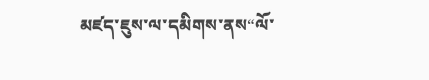མཛད་ཇུས་ལ་དམིགས་ནས“ལོ་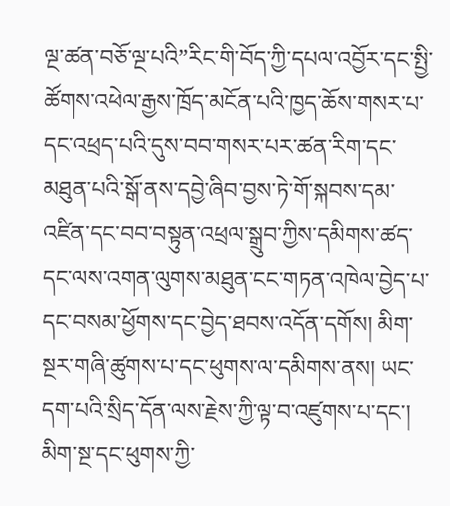ལྔ་ཚན་བཅོ་ལྔ་པའི”རིང་གི་བོད་ཀྱི་དཔལ་འབྱོར་དང་སྤྱི་ཚོགས་འཕེལ་རྒྱས་ཁྲོད་མངོན་པའི་ཁྱད་ཆོས་གསར་པ་དང་འཕྲད་པའི་དུས་བབ་གསར་པར་ཚན་རིག་དང་མཐུན་པའི་སྒོ་ནས་དབྱེ་ཞིབ་བྱས་ཏེ་གོ་སྐབས་དམ་འཛིན་དང་བབ་བསྟུན་འཕྲལ་སྒྲུབ་ཀྱིས་དམིགས་ཚད་དང་ལས་འགན་ལུགས་མཐུན་ངང་གཏན་འཁེལ་བྱེད་པ་དང་བསམ་ཕྱོགས་དང་བྱེད་ཐབས་འདོན་དགོས། མིག་སྔར་གཞི་ཚུགས་པ་དང་ཕུགས་ལ་དམིགས་ནས། ཡང་དག་པའི་སྲིད་དོན་ལས་རྗེས་ཀྱི་ལྟ་བ་འཛུགས་པ་དང་། མིག་སྔ་དང་ཕུགས་ཀྱི་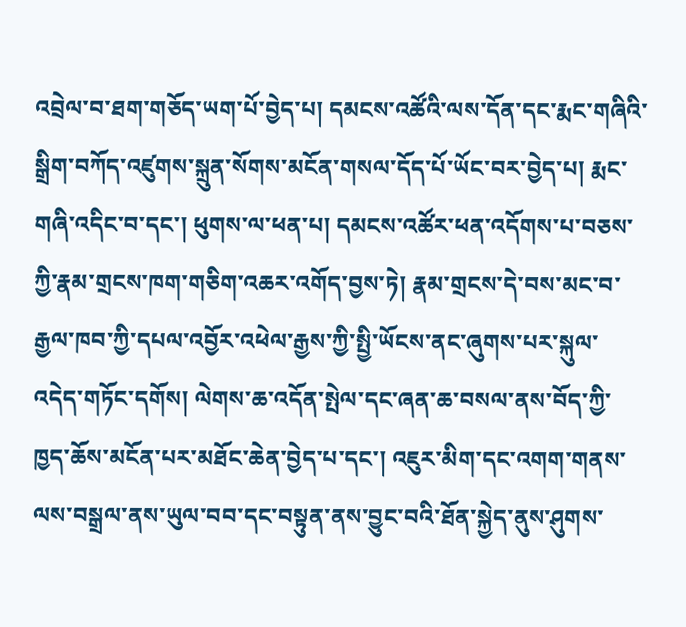འབྲེལ་བ་ཐག་གཅོད་ཡག་པོ་བྱེད་པ། དམངས་འཚོའི་ལས་དོན་དང་རྨང་གཞིའི་སྒྲིག་བཀོད་འཛུགས་སྐྲུན་སོགས་མངོན་གསལ་དོད་པོ་ཡོང་བར་བྱེད་པ། རྨང་གཞི་འདིང་བ་དང་། ཕུགས་ལ་ཕན་པ། དམངས་འཚོར་ཕན་འདོགས་པ་བཅས་ཀྱི་རྣམ་གྲངས་ཁག་གཅིག་འཆར་འགོད་བྱས་ཏེ། རྣམ་གྲངས་དེ་བས་མང་བ་རྒྱལ་ཁབ་ཀྱི་དཔལ་འབྱོར་འཕེལ་རྒྱས་ཀྱི་སྤྱི་ཡོངས་ནང་ཞུགས་པར་སྐུལ་འདེད་གཏོང་དགོས། ལེགས་ཆ་འདོན་སྤེལ་དང་ཞན་ཆ་བསལ་ནས་བོད་ཀྱི་ཁྱད་ཆོས་མངོན་པར་མཐོང་ཆེན་བྱེད་པ་དང་། འཇུར་མིག་དང་འགག་གནས་ལས་བསྒྲལ་ནས་ཡུལ་བབ་དང་བསྟུན་ནས་བྱུང་བའི་ཐོན་སྐྱེད་ནུས་ཤུགས་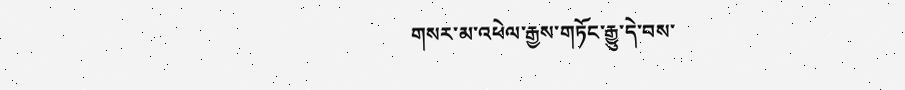གསར་མ་འཕེལ་རྒྱས་གཏོང་རྒྱུ་དེ་བས་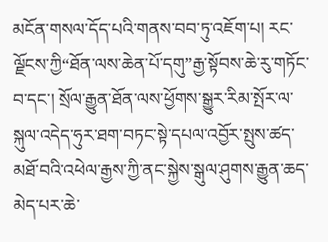མངོན་གསལ་དོད་པའི་གནས་བབ་ཏུ་འཇོག་པ། རང་ལྗོངས་ཀྱི“ཐོན་ལས་ཆེན་པོ་དགུ”རྒྱ་སྟོབས་ཆེ་རུ་གཏོང་བ་དང་། སྲོལ་རྒྱུན་ཐོན་ལས་ཕྱོགས་སྒྱུར་རིམ་སྤོར་ལ་སྐུལ་འདེད་ཧུར་ཐག་བཏང་སྟེ་དཔལ་འབྱོར་སྤུས་ཚད་མཐོ་བའི་འཕེལ་རྒྱས་ཀྱི་ནང་སྐྱེས་སྒུལ་ཤུགས་རྒྱུན་ཆད་མེད་པར་ཆེ་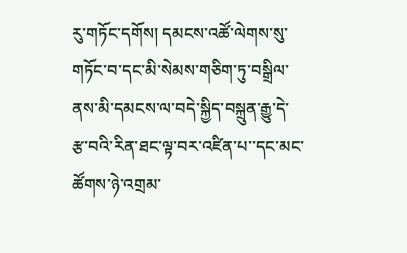རུ་གཏོང་དགོས། དམངས་འཚོ་ལེགས་སུ་གཏོང་བ་དང་མི་སེམས་གཅིག་ཏུ་བསྒྲིལ་ནས་མི་དམངས་ལ་བདེ་སྐྱིད་བསྐྲུན་རྒྱུ་དེ་རྩ་བའི་རིན་ཐང་ལྟ་བར་འཛིན་པ་་དང་མང་ཚོགས་ཉེ་འགྲམ་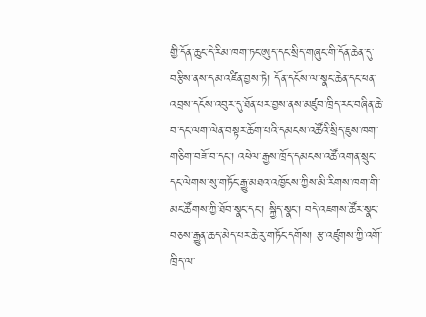གྱི་དོན་ཆུང་དེ་རིམ་ཁག་ཏང་ཨུད་དང་སྲིད་གཞུང་གི་དོན་ཆེན་དུ་བརྩིས་ནས་དམ་འཛིན་བྱས་ཏེ། དོན་དངོས་ལ་སྣང་ཆེན་དང་ཕན་འབྲས་དངོས་འབུར་དུ་ཐོན་པར་བྱས་ནས་མཛུབ་ཁྲིད་རང་བཞིན་ཆེ་བ་དང་ལག་ལེན་བསྟར་ཆོག་པའི་དམངས་འཚོའི་སྲིད་ཇུས་ཁག་གཅིག་བཟོ་བ་དང་། འཕེལ་རྒྱས་ཁྲོད་དམངས་འཚོ་འགན་སྲུང་དང་ལེགས་སུ་གཏོང་རྒྱུ་མཐའ་འཁྱོངས་ཀྱིས་མི་རིགས་ཁག་གི་མང་ཚོགས་ཀྱི་ཐོབ་སྣང་དང་། སྐྱིད་སྣང་། བདེ་འཇགས་ཚོར་སྣང་བཅས་རྒྱུན་ཆད་མེད་པར་ཆེ་རུ་གཏོང་དགོས། རྩ་འཛུགས་ཀྱི་འགོ་ཁྲིད་ལ་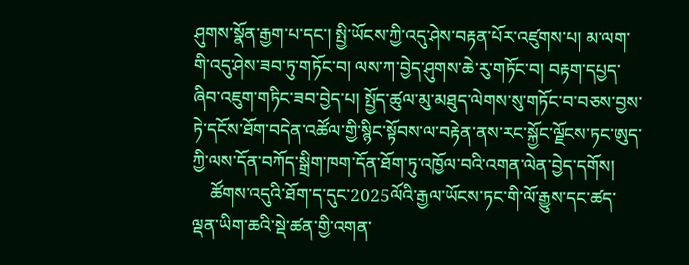ཤུགས་སྣོན་རྒྱག་པ་དང་། སྤྱི་ཡོངས་ཀྱི་འདུ་ཤེས་བརྟན་པོར་འཛུགས་པ། མ་ལག་གི་འདུ་ཤེས་ཟབ་ཏུ་གཏོང་བ། ལས་ཀ་བྱེད་ཤུགས་ཆེ་རུ་གཏོང་བ། བརྟག་དཔྱད་ཞིབ་འཇུག་གཏིང་ཟབ་བྱེད་པ། སྤྱོད་ཚུལ་མུ་མཐུད་ལེགས་སུ་གཏོང་བ་བཅས་བྱས་ཏེ་དངོས་ཐོག་བདེན་འཚོལ་གྱི་སྙིང་སྟོབས་ལ་བརྟེན་ནས་རང་སྐྱོང་ལྗོངས་ཏང་ཨུད་ཀྱི་ལས་དོན་བཀོད་སྒྲིག་ཁག་དོན་ཐོག་ཏུ་འཁྱོལ་བའི་འགན་ལེན་བྱེད་དགོས།
    ཚོགས་འདུའི་ཐོག་ད་དུང་2025ལོའི་རྒྱལ་ཡོངས་ཏང་གི་ལོ་རྒྱུས་དང་ཚད་ལྡན་ཡིག་ཆའི་སྡེ་ཚན་གྱི་འགན་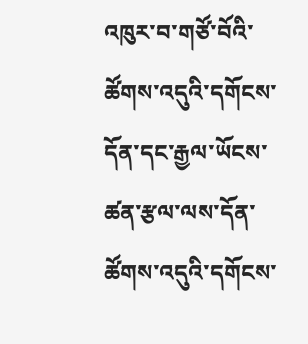འཁུར་བ་གཙོ་བོའི་ཚོགས་འདུའི་དགོངས་དོན་དང་རྒྱལ་ཡོངས་ཚན་རྩལ་ལས་དོན་ཚོགས་འདུའི་དགོངས་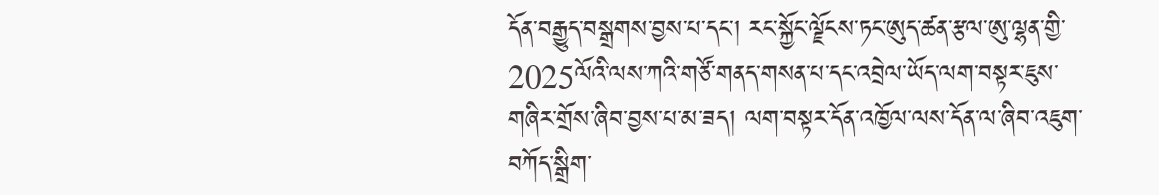དོན་བརྒྱུད་བསྒྲགས་བྱས་པ་དང་། རང་སྐྱོང་ལྗོངས་ཏང་ཨུད་ཚན་རྩལ་ཨུ་ལྷན་གྱི་2025ལོའི་ལས་ཀའི་གཙོ་གནད་གསན་པ་དང་འབྲེལ་ཡོད་ལག་བསྟར་ཇུས་གཞིར་གྲོས་ཞིབ་བྱས་པ་མ་ཟད། ལག་བསྟར་དོན་འཁྱོལ་ལས་དོན་ལ་ཞིབ་འཇུག་བཀོད་སྒྲིག་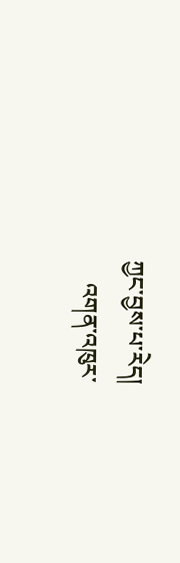ཀྱང་བྱས་པ་རེད།
    འགན་འཁུར་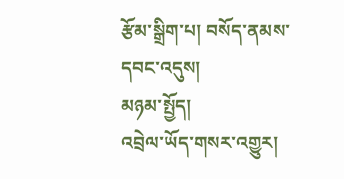རྩོམ་སྒྲིག་པ། བསོད་ནམས་དབང་འདུས།
མཉམ་སྤྱོད།
འབྲེལ་ཡོད་གསར་འགྱུར།